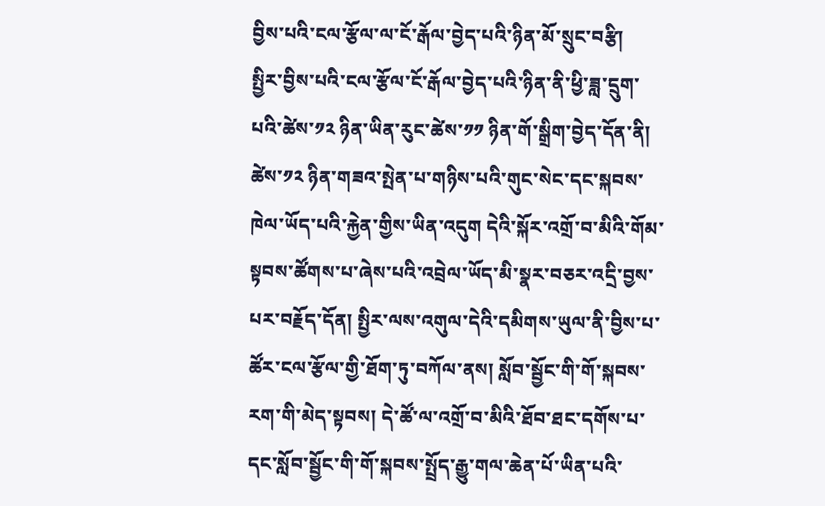བྱིས་པའི་ངལ་རྩོལ་ལ་ངོ་རྒོལ་བྱེད་པའི་ཉིན་མོ་སྲུང་བརྩི།
སྤྱིར་བྱིས་པའི་ངལ་རྩོལ་ངོ་རྒོལ་བྱེད་པའི་ཉིན་ནི་ཕྱི་ཟླ་དྲུག་པའི་ཚེས་༡༢ ཉིན་ཡིན་རུང་ཚེས་༡༡ ཉིན་གོ་སྒྲིག་བྱེད་དོན་ནི། ཚེས་༡༢ ཉིན་གཟའ་སྤེན་པ་གཉིས་པའི་གུང་སེང་དང་སྐབས་ཁེལ་ཡོད་པའི་རྐྱེན་གྱིས་ཡིན་འདུག དེའི་སྐོར་འགྲོ་བ་མིའི་གོམ་སྟབས་ཚོགས་པ་ཞེས་པའི་འབྲེལ་ཡོད་མི་སྣར་བཅར་འདྲི་བྱས་པར་བརྗོད་དོན། སྤྱིར་ལས་འགུལ་དེའི་དམིགས་ཡུལ་ནི་བྱིས་པ་ཚོར་ངལ་རྩོལ་གྱི་ཐོག་ཏུ་བཀོལ་ནས། སློབ་སྦྱོང་གི་གོ་སྐབས་རག་གི་མེད་སྟབས། དེ་ཚོ་ལ་འགྲོ་བ་མིའི་ཐོབ་ཐང་དགོས་པ་དང་སློབ་སྦྱོང་གི་གོ་སྐབས་སྤྲོད་རྒྱུ་གལ་ཆེན་པོ་ཡིན་པའི་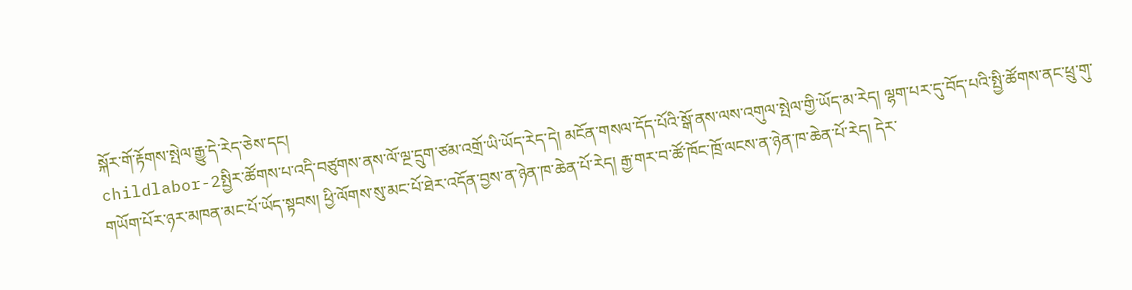སྐོར་གོ་རྟོགས་སྤེལ་རྒྱུ་དེ་རེད་ཅེས་དང།
childlabor-2སྤྱིར་ཚོགས་པ་འདི་བཙུགས་ནས་ལོ་ལྔ་དྲུག་ཙམ་འགྲོ་ཡི་ཡོད་རེད་དེ། མངོན་གསལ་དོད་པོའི་སྒོ་ནས་ལས་འགུལ་སྤེལ་གྱི་ཡོད་མ་རེད། ལྷག་པར་དུ་བོད་པའི་སྤྱི་ཚོགས་ནང་ཕྲུ་གུ་གཡོག་པོར་ཉར་མཁན་མང་པོ་ཡོད་སྟབས། ཕྱི་ལོགས་སུ་མང་པོ་ཐེར་འདོན་བྱས་ན་ཉེན་ཁ་ཆེན་པོ་རེད། རྒྱ་གར་བ་ཚོ་ཁོང་ཁྲོ་ལངས་ན་ཉེན་ཁ་ཆེན་པོ་རེད། དེར་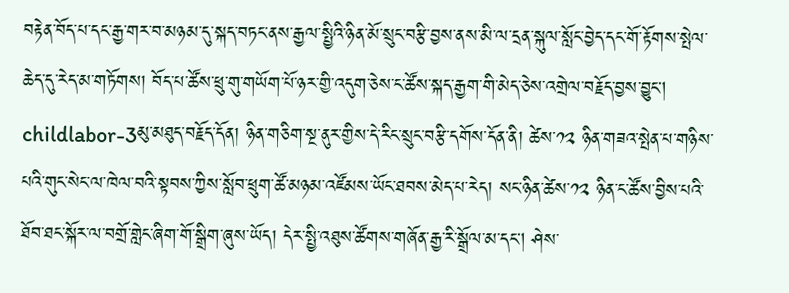བརྟེན་བོད་པ་དང་རྒྱ་གར་བ་མཉམ་དུ་སྐད་བཏང་ནས་རྒྱལ་སྤྱིའི་ཉིན་མོ་སྲུང་བརྩི་བྱས་ནས་མི་ལ་དྲན་སྐུལ་སློང་བྱེད་དང་གོ་རྟོགས་སྤེལ་ཆེད་དུ་རེད་མ་གཏོགས། བོད་པ་ཚོས་ཕྲུ་གུ་གཡོག་པོ་ཉར་གྱི་འདུག་ཅེས་ང་ཚོས་སྐད་རྒྱག་གི་མེད་ཅེས་འགྲེལ་བརྗོད་བྱས་བྱུང།
childlabor-3མུ་མཐུད་བརྗོད་དོན། ཉིན་གཅིག་སྔ་ནུར་གྱིས་དེ་རིང་སྲུང་བརྩི་དགོས་དོན་ནི། ཚེས་༡༢ ཉིན་གཟའ་སྤེན་པ་གཉིས་པའི་གུང་སེང་ལ་ཁེལ་བའི་སྟབས་ཀྱིས་སློབ་ཕྲུག་ཚོ་མཉམ་འཛོམས་ཡོང་ཐབས་མེད་པ་རེད། སང་ཉིན་ཚེས་༡༢ ཉིན་ང་ཚོས་བྱིས་པའི་ཐོབ་ཐང་སྐོར་ལ་བགྲོ་གླེང་ཞིག་གོ་སྒྲིག་ཞུས་ཡོད། དེར་སྤྱི་འཐུས་ཚོགས་གཞོན་རྒྱ་རི་སྒྲོལ་མ་དང། ཤེས་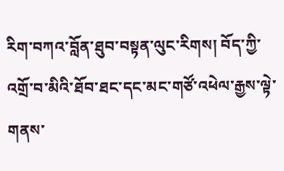རིག་བཀའ་བློན་ཐུབ་བསྟན་ལུང་རིགས། བོད་ཀྱི་འགྲོ་བ་མིའི་ཐོབ་ཐང་དང་མང་གཙོ་འཕེལ་རྒྱས་ལྟེ་གནས་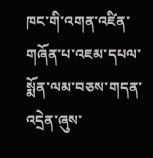ཁང་གི་འགན་འཛིན་གཞོན་པ་འཇམ་དཔལ་སྨོན་ལམ་བཅས་གདན་འདྲེན་ཞུས་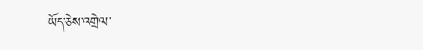ཡོད་ཅེས་འགྲེལ་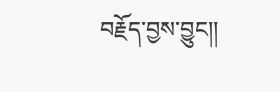བརྗོད་བྱས་བྱུང།།